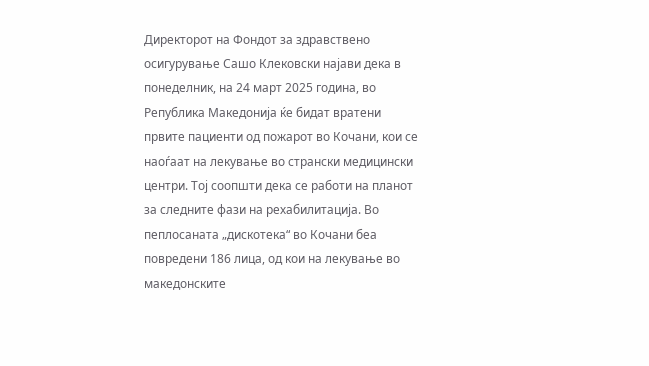Директорот на Фондот за здравствено осигурување Сашо Клековски најави дека в понеделник, на 24 март 2025 година, во Република Македонија ќе бидат вратени првите пациенти од пожарот во Кочани, кои се наоѓаат на лекување во странски медицински центри. Тој соопшти дека се работи на планот за следните фази на рехабилитација. Во пеплосаната „дискотека“ во Кочани беа повредени 186 лица, од кои на лекување во македонските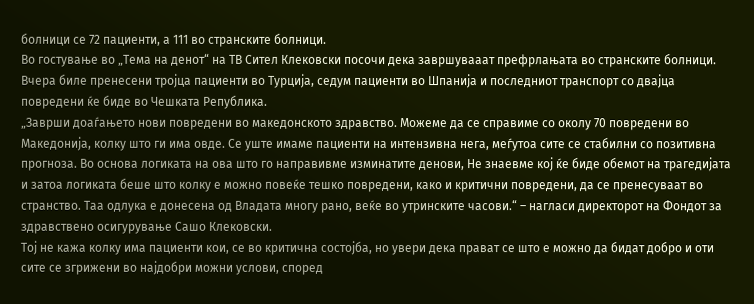болници се 72 пациенти, а 111 во странските болници.
Во гостување во „Тема на денот“ на ТВ Сител Клековски посочи дека завршувааат префрлањата во странските болници. Вчера биле пренесени тројца пациенти во Турција, седум пациенти во Шпанија и последниот транспорт со двајца повредени ќе биде во Чешката Република.
„Заврши доаѓањето нови повредени во македонското здравство. Можеме да се справиме со околу 70 повредени во Македонија, колку што ги има овде. Се уште имаме пациенти на интензивна нега, меѓутоа сите се стабилни со позитивна прогноза. Во основа логиката на ова што го направивме изминатите денови, Не знаевме кој ќе биде обемот на трагедијата и затоа логиката беше што колку е можно повеќе тешко повредени, како и критични повредени, да се пренесуваат во странство. Таа одлука е донесена од Владата многу рано, веќе во утринските часови.“ – нагласи директорот на Фондот за здравствено осигурување Сашо Клековски.
Тој не кажа колку има пациенти кои, се во критична состојба, но увери дека прават се што е можно да бидат добро и оти сите се згрижени во најдобри можни услови, според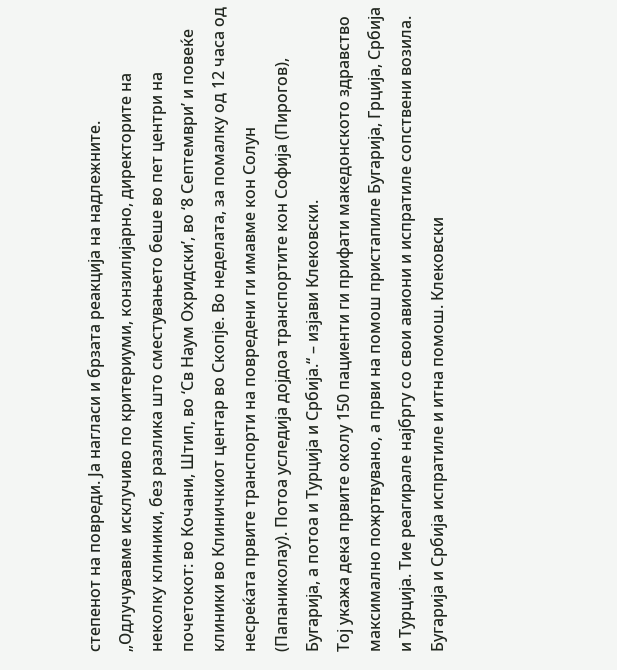степенот на повреди. Ја нагласи и брзата реакција на надлежните. „Одлучувавме исклучиво по критериуми, конзилијарно, директорите на неколку клиники, без разлика што сместувањето беше во пет центри на почетокот: во Кочани, Штип, во ‘Св Наум Охридски’, во ‘8 Септември’ и повеќе клиники во Клиничкиот центар во Скопје. Во неделата, за помалку од 12 часа од несреќата првите транспорти на повредени ги имавме кон Солун (Папаниколау). Потоа уследија дојдоа транспортите кон Софија (Пирогов), Бугарија, а потоа и Турција и Србија.“ – изјави Клековски.
Тој укажа дека првите околу 150 пациенти ги прифати македонското здравство максимално пожртвувано, а први на помош пристапиле Бугарија, Грција, Србија и Турција. Тие реагирале најбргу со свои авиони и испратиле сопствени возила. Бугарија и Србија испратиле и итна помош. Клековски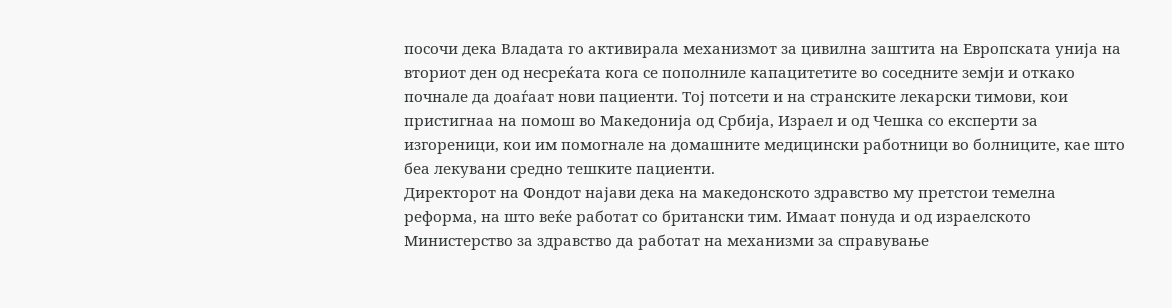посочи дека Владата го активирала механизмот за цивилна заштита на Европската унија на вториот ден од несреќата кога се пополниле капацитетите во соседните земји и откако почнале да доаѓаат нови пациенти. Тој потсети и на странските лекарски тимови, кои пристигнаа на помош во Македонија од Србија, Израел и од Чешка со експерти за изгореници, кои им помогнале на домашните медицински работници во болниците, кае што беа лекувани средно тешките пациенти.
Директорот на Фондот најави дека на македонското здравство му претстои темелна реформа, на што веќе работат со британски тим. Имаат понуда и од израелското Министерство за здравство да работат на механизми за справување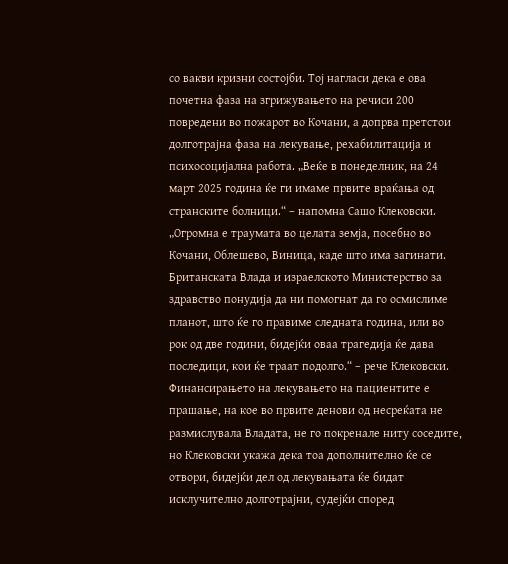со вакви кризни состојби. Тој нагласи дека е ова почетна фаза на згрижувањето на речиси 200 повредени во пожарот во Кочани, а допрва претстои долготрајна фаза на лекување, рехабилитација и психосоцијална работа. „Веќе в понеделник, на 24 март 2025 година ќе ги имаме првите враќања од странските болници.“ – напомна Сашо Клековски.
„Огромна е траумата во целата земја, посебно во Кочани, Облешево, Виница, каде што има загинати. Британската Влада и израелското Министерство за здравство понудија да ни помогнат да го осмислиме планот, што ќе го правиме следната година, или во рок од две години, бидејќи оваа трагедија ќе дава последици, кои ќе траат подолго.“ – рече Клековски. Финансирањето на лекувањето на пациентите е прашање, на кое во првите денови од несреќата не размислувала Владата, не го покренале ниту соседите, но Клековски укажа дека тоа дополнително ќе се отвори, бидејќи дел од лекувањата ќе бидат исклучително долготрајни, судејќи според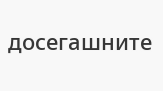досегашните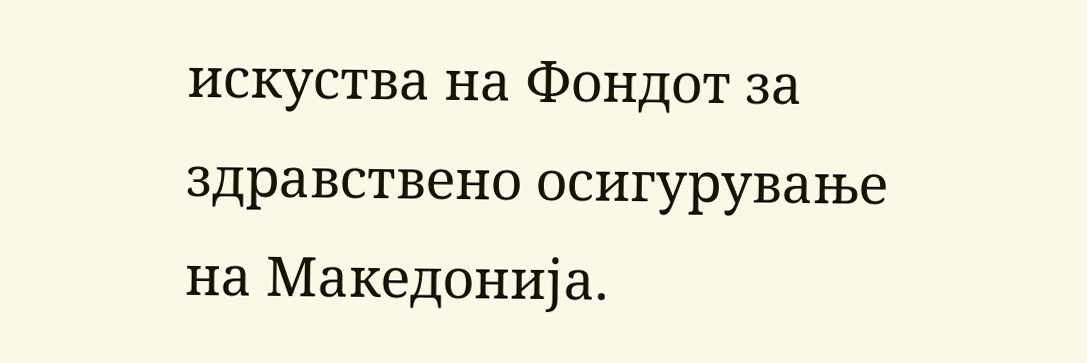искуства на Фондот за здравствено осигурување на Македонија.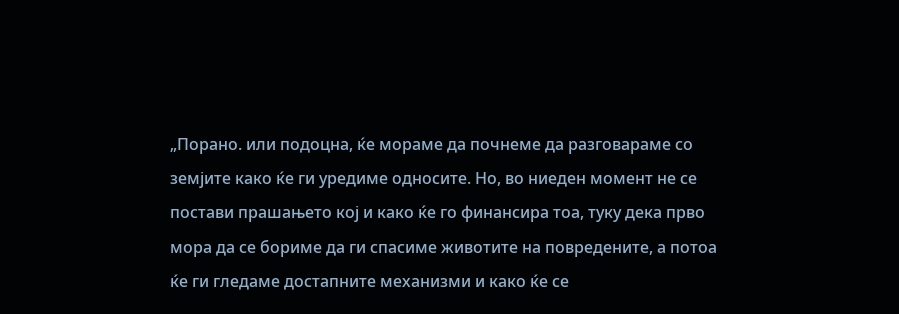„Порано. или подоцна, ќе мораме да почнеме да разговараме со земјите како ќе ги уредиме односите. Но, во ниеден момент не се постави прашањето кој и како ќе го финансира тоа, туку дека прво мора да се бориме да ги спасиме животите на повредените, а потоа ќе ги гледаме достапните механизми и како ќе се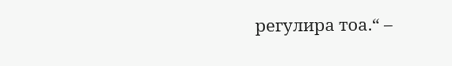регулира тоа.“ –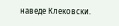наведе Клековски.